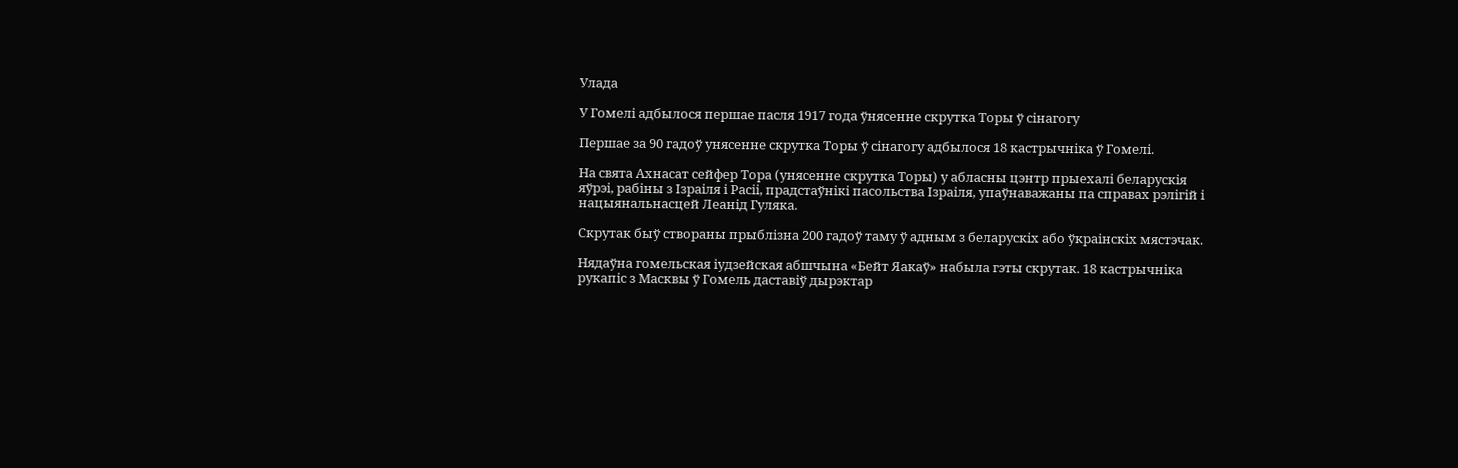Улада

У Гомелі адбылося першае пасля 1917 года ўнясенне скрутка Торы ў сінагогу

Першае за 90 гадоў унясенне скрутка Торы ў сінагогу адбылося 18 кастрычніка ў Гомелі.

На свята Ахнасат сейфер Тора (унясенне скрутка Торы) у абласны цэнтр прыехалі беларускія яўрэі, рабіны з Ізраіля і Расіі, прадстаўнікі пасольства Ізраіля, упаўнаважаны па справах рэлігій і нацыянальнасцей Леанід Гуляка.

Скрутак быў створаны прыблізна 200 гадоў таму ў адным з беларускіх або ўкраінскіх мястэчак.

Нядаўна гомельская іудзейская абшчына «Бейт Яакаў» набыла гэты скрутак. 18 кастрычніка рукапіс з Масквы ў Гомель даставіў дырэктар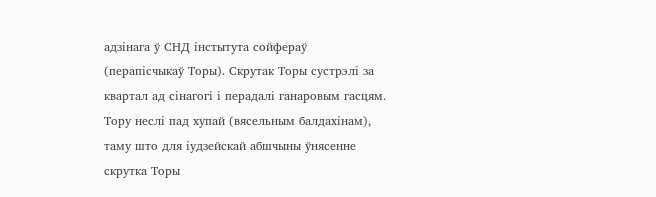адзінага ў СНД інстытута сойфераў (перапісчыкаў Торы). Скрутак Торы сустрэлі за квартал ад сінагогі і перадалі ганаровым гасцям. Тору неслі пад хупай (вясельным балдахінам), таму што для іудзейскай абшчыны ўнясенне скрутка Торы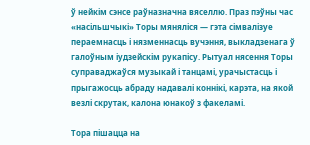ў нейкім сэнсе раўназначна вяселлю. Праз пэўны час «насільшчыкі» Торы мяняліся — гэта сімвалізуе пераемнасць і нязменнасць вучэння, выкладзенага ў галоўным іудзейскім рукапісу. Рытуал нясення Торы суправаджаўся музыкай і танцамі, урачыстасць і прыгажосць абраду надавалі коннікі, карэта, на якой везлі скрутак, калона юнакоў з факеламі.

Тора пішацца на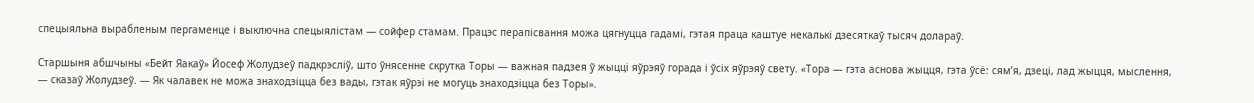спецыяльна вырабленым пергаменце і выключна спецыялістам — сойфер стамам. Працэс перапісвання можа цягнуцца гадамі, гэтая праца каштуе некалькі дзесяткаў тысяч долараў.

Старшыня абшчыны «Бейт Яакаў» Йосеф Жолудзеў падкрэсліў, што ўнясенне скрутка Торы — важная падзея ў жыцці яўрэяў горада і ўсіх яўрэяў свету. «Тора — гэта аснова жыцця, гэта ўсё: сям’я, дзеці, лад жыцця, мыслення, — сказаў Жолудзеў. — Як чалавек не можа знаходзіцца без вады, гэтак яўрэі не могуць знаходзіцца без Торы».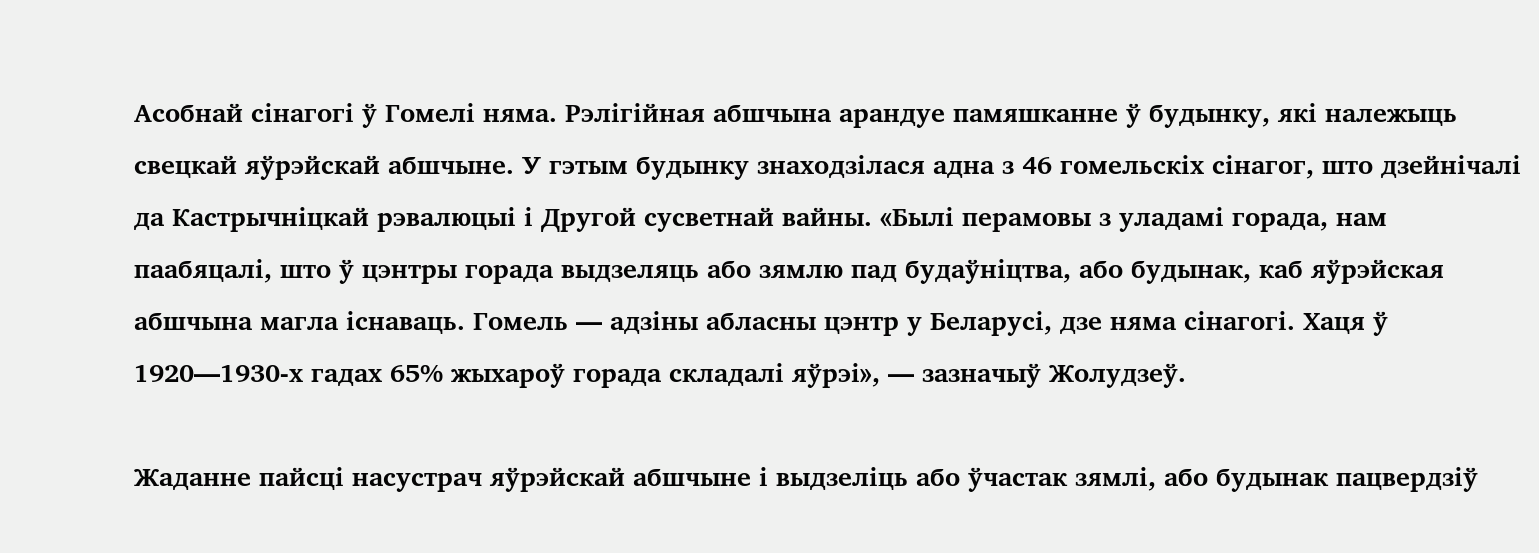Асобнай сінагогі ў Гомелі няма. Рэлігійная абшчына арандуе памяшканне ў будынку, які належыць свецкай яўрэйскай абшчыне. У гэтым будынку знаходзілася адна з 46 гомельскіх сінагог, што дзейнічалі да Кастрычніцкай рэвалюцыі і Другой сусветнай вайны. «Былі перамовы з уладамі горада, нам паабяцалі, што ў цэнтры горада выдзеляць або зямлю пад будаўніцтва, або будынак, каб яўрэйская абшчына магла існаваць. Гомель — адзіны абласны цэнтр у Беларусі, дзе няма сінагогі. Хаця ў 1920—1930‑х гадах 65% жыхароў горада складалі яўрэі», — зазначыў Жолудзеў.

Жаданне пайсці насустрач яўрэйскай абшчыне і выдзеліць або ўчастак зямлі, або будынак пацвердзіў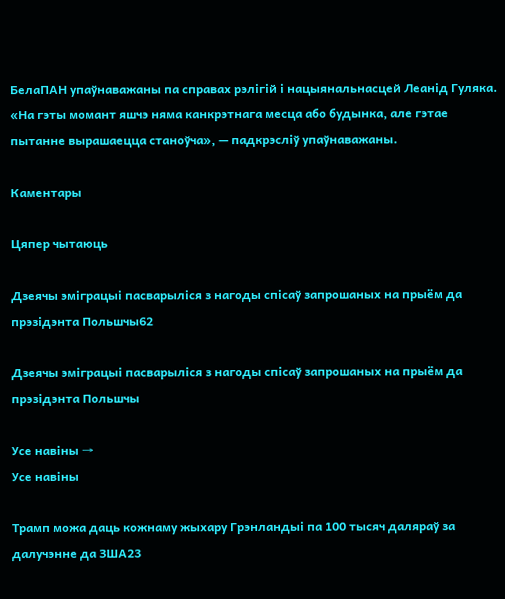БелаПАН упаўнаважаны па справах рэлігій і нацыянальнасцей Леанід Гуляка. «На гэты момант яшчэ няма канкрэтнага месца або будынка, але гэтае пытанне вырашаецца станоўча», — падкрэсліў упаўнаважаны.

Каментары

Цяпер чытаюць

Дзеячы эміграцыі пасварыліся з нагоды спісаў запрошаных на прыём да прэзідэнта Польшчы62

Дзеячы эміграцыі пасварыліся з нагоды спісаў запрошаных на прыём да прэзідэнта Польшчы

Усе навіны →
Усе навіны

Трамп можа даць кожнаму жыхару Грэнландыі па 100 тысяч даляраў за далучэнне да ЗША23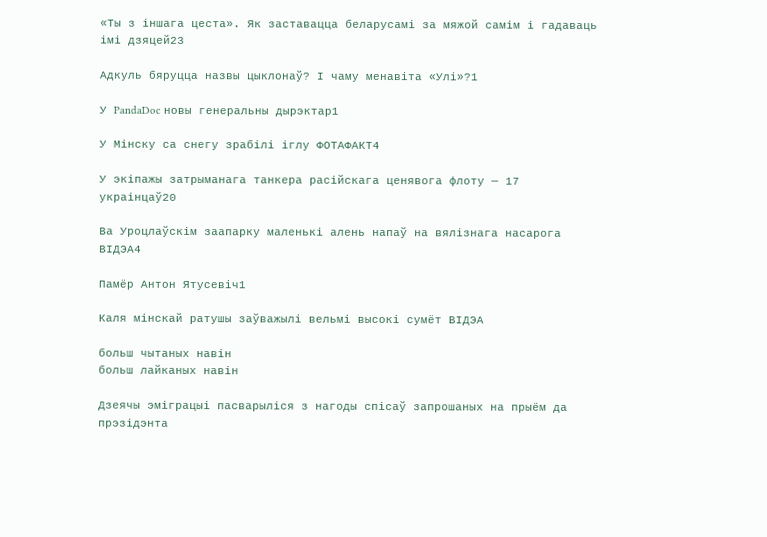«Ты з іншага цеста». Як заставацца беларусамі за мяжой самім і гадаваць імі дзяцей23

Адкуль бяруцца назвы цыклонаў? І чаму менавіта «Улі»?1

У PandaDoc новы генеральны дырэктар1

У Мінску са снегу зрабілі іглу ФОТАФАКТ4

У экіпажы затрыманага танкера расійскага ценявога флоту — 17 украінцаў20

Ва Уроцлаўскім заапарку маленькі алень напаў на вялізнага насарога ВІДЭА4

Памёр Антон Ятусевіч1

Каля мінскай ратушы заўважылі вельмі высокі сумёт ВІДЭА

больш чытаных навін
больш лайканых навін

Дзеячы эміграцыі пасварыліся з нагоды спісаў запрошаных на прыём да прэзідэнта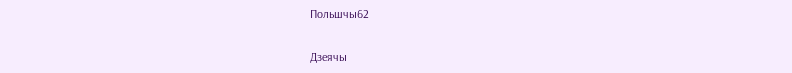Польшчы62

Дзеячы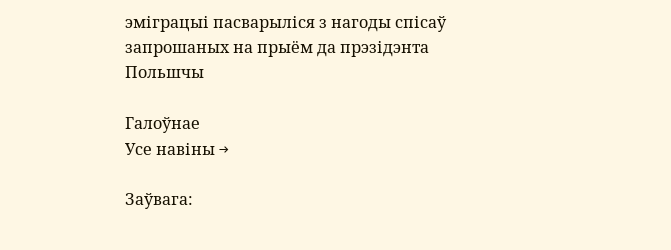эміграцыі пасварыліся з нагоды спісаў запрошаных на прыём да прэзідэнта Польшчы

Галоўнае
Усе навіны →

Заўвага: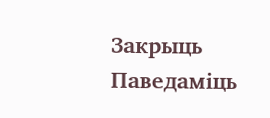Закрыць Паведаміць